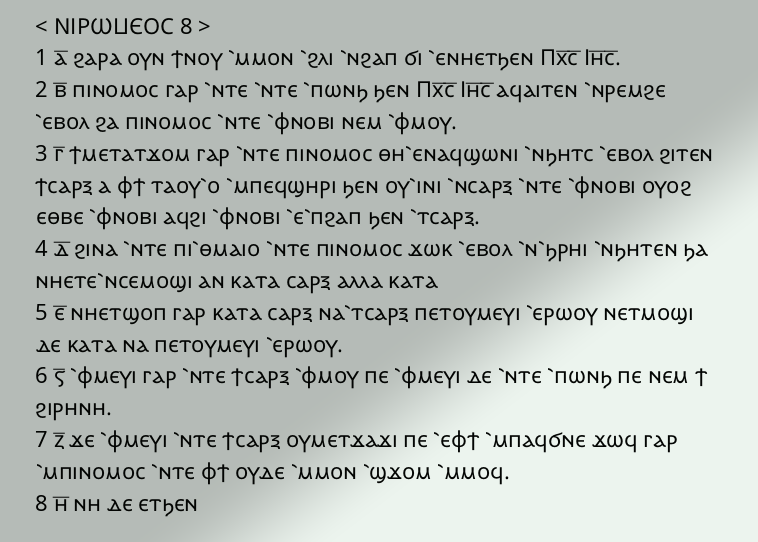< ⲚⲒⲢⲰⳘⲈⲞⲤ 8 >
1 ⲁ̅ ϩⲁⲣⲁ ⲟⲩⲛ ϯⲛⲟⲩ ⳿ⲙⲙⲟⲛ ⳿ϩⲗⲓ ⳿ⲛϩⲁⲡ ϭⲓ ⳿ⲉⲛⲏⲉⲧϧⲉⲛ Ⲡⲭ̅ⲥ̅ Ⲓⲏ̅ⲥ̅.
2 ⲃ̅ ⲡⲓⲛⲟⲙⲟⲥ ⲅⲁⲣ ⳿ⲛⲧⲉ ⳿ⲛⲧⲉ ⳿ⲡⲱⲛϧ ϧⲉⲛ Ⲡⲭ̅ⲥ̅ Ⲓⲏ̅ⲥ̅ ⲁϥⲁⲓⲧⲉⲛ ⳿ⲛⲣⲉⲙϩⲉ ⳿ⲉⲃⲟⲗ ϩⲁ ⲡⲓⲛⲟⲙⲟⲥ ⳿ⲛⲧⲉ ⳿ⲫⲛⲟⲃⲓ ⲛⲉⲙ ⳿ⲫⲙⲟⲩ.
3 ⲅ̅ ϯⲙⲉⲧⲁⲧϫⲟⲙ ⲅⲁⲣ ⳿ⲛⲧⲉ ⲡⲓⲛⲟⲙⲟⲥ ⲑⲏ⳿ⲉⲛⲁϥϣⲱⲛⲓ ⳿ⲛϧⲏⲧⲥ ⳿ⲉⲃⲟⲗ ϩⲓⲧⲉⲛ ϯⲥⲁⲣⲝ ⲁ ⲫϯ ⲧⲁⲟⲩ⳿ⲟ ⳿ⲙⲡⲉϥϣⲏⲣⲓ ϧⲉⲛ ⲟⲩ⳿ⲓⲛⲓ ⳿ⲛⲥⲁⲣⲝ ⳿ⲛⲧⲉ ⳿ⲫⲛⲟⲃⲓ ⲟⲩⲟϩ ⲉⲑⲃⲉ ⳿ⲫⲛⲟⲃⲓ ⲁϥϩⲓ ⳿ⲫⲛⲟⲃⲓ ⳿ⲉ⳿ⲡϩⲁⲡ ϧⲉⲛ ⳿ⲧⲥⲁⲣⲝ.
4 ⲇ̅ ϩⲓⲛⲁ ⳿ⲛⲧⲉ ⲡⲓ⳿ⲑⲙⲁⲓⲟ ⳿ⲛⲧⲉ ⲡⲓⲛⲟⲙⲟⲥ ϫⲱⲕ ⳿ⲉⲃⲟⲗ ⳿ⲛ⳿ϧⲣⲏⲓ ⳿ⲛϧⲏⲧⲉⲛ ϧⲁ ⲛⲏⲉⲧⲉ⳿ⲛⲥⲉⲙⲟϣⲓ ⲁⲛ ⲕⲁⲧⲁ ⲥⲁⲣⲝ ⲁⲗⲗⲁ ⲕⲁⲧⲁ
5 ⲉ̅ ⲛⲏⲉⲧϣⲟⲡ ⲅⲁⲣ ⲕⲁⲧⲁ ⲥⲁⲣⲝ ⲛⲁ⳿ⲧⲥⲁⲣⲝ ⲡⲉⲧⲟⲩⲙⲉⲩⲓ ⳿ⲉⲣⲱⲟⲩ ⲛⲉⲧⲙⲟϣⲓ ⲇⲉ ⲕⲁⲧⲁ ⲛⲁ ⲡⲉⲧⲟⲩⲙⲉⲩⲓ ⳿ⲉⲣⲱⲟⲩ.
6 ⲋ̅ ⳿ⲫⲙⲉⲩⲓ ⲅⲁⲣ ⳿ⲛⲧⲉ ϯⲥⲁⲣⲝ ⳿ⲫⲙⲟⲩ ⲡⲉ ⳿ⲫⲙⲉⲩⲓ ⲇⲉ ⳿ⲛⲧⲉ ⳿ⲡⲱⲛϧ ⲡⲉ ⲛⲉⲙ ϯ ϩⲓⲣⲏⲛⲏ.
7 ⲍ̅ ϫⲉ ⳿ⲫⲙⲉⲩⲓ ⳿ⲛⲧⲉ ϯⲥⲁⲣⲝ ⲟⲩⲙⲉⲧϫⲁϫⲓ ⲡⲉ ⳿ⲉⲫϯ ⳿ⲙⲡⲁϥϭⲛⲉ ϫⲱϥ ⲅⲁⲣ ⳿ⲙⲡⲓⲛⲟⲙⲟⲥ ⳿ⲛⲧⲉ ⲫϯ ⲟⲩⲇⲉ ⳿ⲙⲙⲟⲛ ⳿ϣϫⲟⲙ ⳿ⲙⲙⲟϥ.
8 ⲏ̅ ⲛⲏ ⲇⲉ ⲉⲧϧⲉⲛ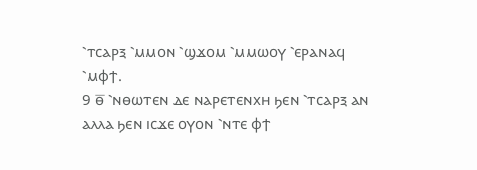⳿ⲧⲥⲁⲣⲝ ⳿ⲙⲙⲟⲛ ⳿ϣϫⲟⲙ ⳿ⲙⲙⲱⲟⲩ ⳿ⲉⲣⲁⲛⲁϥ ⳿ⲙⲫϯ.
9 ⲑ̅ ⳿ⲛⲑⲱⲧⲉⲛ ⲇⲉ ⲛⲁⲣⲉⲧⲉⲛⲭⲏ ϧⲉⲛ ⳿ⲧⲥⲁⲣⲝ ⲁⲛ ⲁⲗⲗⲁ ϧⲉⲛ ⲓⲥϫⲉ ⲟⲩⲟⲛ ⳿ⲛⲧⲉ ⲫϯ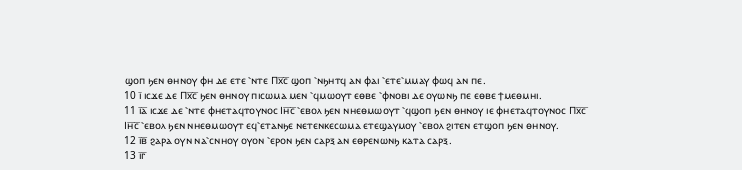ϣⲟⲡ ϧⲉⲛ ⲑⲏⲛⲟⲩ ⲫⲏ ⲇⲉ ⲉⲧⲉ ⳿ⲛⲧⲉ Ⲡⲭ̅ⲥ̅ ϣⲟⲡ ⳿ⲛϧⲏⲧϥ ⲁⲛ ⲫⲁⲓ ⳿ⲉⲧⲉ⳿ⲙⲙⲁⲩ ⲫⲱϥ ⲁⲛ ⲡⲉ.
10 ⲓ̅ ⲓⲥϫⲉ ⲇⲉ Ⲡⲭ̅ⲥ̅ ϧⲉⲛ ⲑⲏⲛⲟⲩ ⲡⲓⲥⲱⲙⲁ ⲙⲉⲛ ⳿ϥⲙⲱⲟⲩⲧ ⲉⲑⲃⲉ ⳿ⲫⲛⲟⲃⲓ ⲇⲉ ⲟⲩⲱⲛϧ ⲡⲉ ⲉⲑⲃⲉ ϯⲙⲉⲑⲙⲏⲓ.
11 ⲓ̅ⲁ̅ ⲓⲥϫⲉ ⲇⲉ ⳿ⲛⲧⲉ ⲫⲏⲉⲧⲁϥⲧⲟⲩⲛⲟⲥ Ⲓⲏ̅ⲥ̅ ⳿ⲉⲃⲟⲗ ϧⲉⲛ ⲛⲏⲉⲑⲙⲱⲟⲩⲧ ⳿ϥϣⲟⲡ ϧⲉⲛ ⲑⲏⲛⲟⲩ ⲓⲉ ⲫⲏⲉⲧⲁϥⲧⲟⲩⲛⲟⲥ Ⲡⲭ̅ⲥ̅ Ⲓⲏ̅ⲥ̅ ⳿ⲉⲃⲟⲗ ϧⲉⲛ ⲛⲏⲉⲑⲙⲱⲟⲩⲧ ⲉϥ⳿ⲉⲧⲁⲛϧⲉ ⲛⲉⲧⲉⲛⲕⲉⲥⲱⲙⲁ ⲉⲧⲉϣⲁⲩⲙⲟⲩ ⳿ⲉⲃⲟⲗ ϩⲓⲧⲉⲛ ⲉⲧϣⲟⲡ ϧⲉⲛ ⲑⲏⲛⲟⲩ.
12 ⲓ̅ⲃ̅ ϩⲁⲣⲁ ⲟⲩⲛ ⲛⲁ⳿ⲥⲛⲏⲟⲩ ⲟⲩⲟⲛ ⳿ⲉⲣⲟⲛ ϧⲉⲛ ⲥⲁⲣⲝ ⲁⲛ ⲉⲑⲣⲉⲛⲱⲛϧ ⲕⲁⲧⲁ ⲥⲁⲣⲝ.
13 ⲓ̅ⲅ̅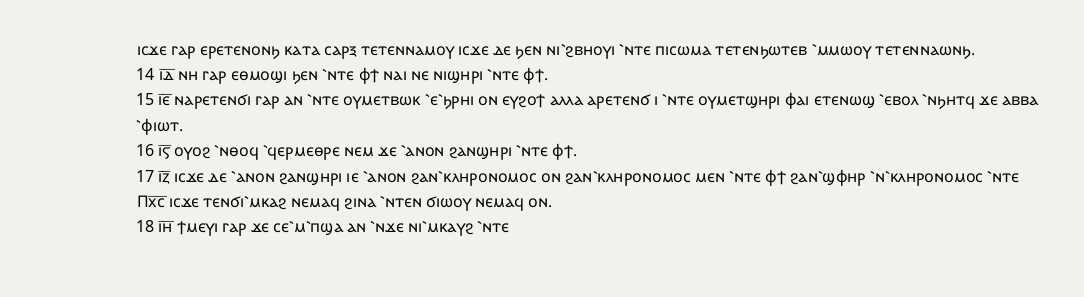ⲓⲥϫⲉ ⲅⲁⲣ ⲉⲣⲉⲧⲉⲛⲟⲛϧ ⲕⲁⲧⲁ ⲥⲁⲣⲝ ⲧⲉⲧⲉⲛⲛⲁⲙⲟⲩ ⲓⲥϫⲉ ⲇⲉ ϧⲉⲛ ⲛⲓ⳿ϩⲃⲏⲟⲩⲓ ⳿ⲛⲧⲉ ⲡⲓⲥⲱⲙⲁ ⲧⲉⲧⲉⲛϧⲱⲧⲉⲃ ⳿ⲙⲙⲱⲟⲩ ⲧⲉⲧⲉⲛⲛⲁⲱⲛϧ.
14 ⲓ̅ⲇ̅ ⲛⲏ ⲅⲁⲣ ⲉⲑⲙⲟϣⲓ ϧⲉⲛ ⳿ⲛⲧⲉ ⲫϯ ⲛⲁⲓ ⲛⲉ ⲛⲓϣⲏⲣⲓ ⳿ⲛⲧⲉ ⲫϯ.
15 ⲓ̅ⲉ̅ ⲛⲁⲣⲉⲧⲉⲛϭⲓ ⲅⲁⲣ ⲁⲛ ⳿ⲛⲧⲉ ⲟⲩⲙⲉⲧⲃⲱⲕ ⳿ⲉ⳿ϧⲣⲏⲓ ⲟⲛ ⲉⲩϩⲟϯ ⲁⲗⲗⲁ ⲁⲣⲉⲧⲉⲛϭ ⲓ ⳿ⲛⲧⲉ ⲟⲩⲙⲉⲧϣⲏⲣⲓ ⲫⲁⲓ ⲉⲧⲉⲛⲱϣ ⳿ⲉⲃⲟⲗ ⳿ⲛϧⲏⲧϥ ϫⲉ ⲁⲃⲃⲁ ⳿ⲫⲓⲱⲧ.
16 ⲓ̅ⲋ̅ ⲟⲩⲟϩ ⳿ⲛⲑⲟϥ ⳿ϥⲉⲣⲙⲉⲑⲣⲉ ⲛⲉⲙ ϫⲉ ⳿ⲁⲛⲟⲛ ϩⲁⲛϣⲏⲣⲓ ⳿ⲛⲧⲉ ⲫϯ.
17 ⲓ̅ⲍ̅ ⲓⲥϫⲉ ⲇⲉ ⳿ⲁⲛⲟⲛ ϩⲁⲛϣⲏⲣⲓ ⲓⲉ ⳿ⲁⲛⲟⲛ ϩⲁⲛ⳿ⲕⲗⲏⲣⲟⲛⲟⲙⲟⲥ ⲟⲛ ϩⲁⲛ⳿ⲕⲗⲏⲣⲟⲛⲟⲙⲟⲥ ⲙⲉⲛ ⳿ⲛⲧⲉ ⲫϯ ϩⲁⲛ⳿ϣⲫⲏⲣ ⳿ⲛ⳿ⲕⲗⲏⲣⲟⲛⲟⲙⲟⲥ ⳿ⲛⲧⲉ Ⲡⲭ̅ⲥ̅ ⲓⲥϫⲉ ⲧⲉⲛϭⲓ⳿ⲙⲕⲁϩ ⲛⲉⲙⲁϥ ϩⲓⲛⲁ ⳿ⲛⲧⲉⲛ ϭⲓⲱⲟⲩ ⲛⲉⲙⲁϥ ⲟⲛ.
18 ⲓ̅ⲏ̅ ϯⲙⲉⲩⲓ ⲅⲁⲣ ϫⲉ ⲥⲉ⳿ⲙ⳿ⲡϣⲁ ⲁⲛ ⳿ⲛϫⲉ ⲛⲓ⳿ⲙⲕⲁⲩϩ ⳿ⲛⲧⲉ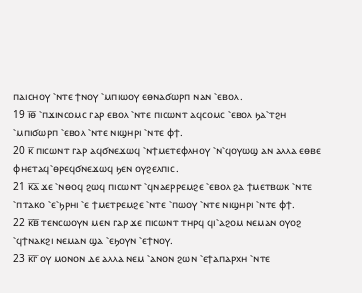ⲡⲁⲓⲥⲏⲟⲩ ⳿ⲛⲧⲉ ϯⲛⲟⲩ ⳿ⲙⲡⲓⲱⲟⲩ ⲉⲑⲛⲁϭⲱⲣⲡ ⲛⲁⲛ ⳿ⲉⲃⲟⲗ.
19 ⲓ̅ⲑ̅ ⳿ⲡϫⲓⲛⲥⲟⲙⲥ ⲅⲁⲣ ⲉⲃⲟⲗ ⳿ⲛⲧⲉ ⲡⲓⲥⲱⲛⲧ ⲁϥⲥⲟⲙⲥ ⳿ⲉⲃⲟⲗ ϧⲁ⳿ⲧϩⲏ ⳿ⲙⲡⲓϭⲱⲣⲡ ⳿ⲉⲃⲟⲗ ⳿ⲛⲧⲉ ⲛⲓϣⲏⲣⲓ ⳿ⲛⲧⲉ ⲫϯ.
20 ⲕ̅ ⲡⲓⲥⲱⲛⲧ ⲅⲁⲣ ⲁϥϭⲛⲉϫⲱϥ ⳿ⲛϯⲙⲉⲧⲉⲫⲗⲏⲟⲩ ⳿ⲛ⳿ϥⲟⲩⲱϣ ⲁⲛ ⲁⲗⲗⲁ ⲉⲑⲃⲉ ⲫⲏⲉⲧⲁϥ⳿ⲑⲣⲉϥϭⲛⲉϫⲱϥ ϧⲉⲛ ⲟⲩϩⲉⲗⲡⲓⲥ.
21 ⲕ̅ⲁ̅ ϫⲉ ⳿ⲛⲑⲟϥ ϩⲱϥ ⲡⲓⲥⲱⲛⲧ ⳿ϥⲛⲁⲉⲣⲣⲉⲙϩⲉ ⳿ⲉⲃⲟⲗ ϩⲁ ϯⲙⲉⲧⲃⲱⲕ ⳿ⲛⲧⲉ ⳿ⲡⲧⲁⲕⲟ ⳿ⲉ⳿ϧⲣⲏⲓ ⳿ⲉ ϯⲙⲉⲧⲣⲉⲙϩⲉ ⳿ⲛⲧⲉ ⳿ⲡⲱⲟⲩ ⳿ⲛⲧⲉ ⲛⲓϣⲏⲣⲓ ⳿ⲛⲧⲉ ⲫϯ.
22 ⲕ̅ⲃ̅ ⲧⲉⲛⲥⲱⲟⲩⲛ ⲙⲉⲛ ⲅⲁⲣ ϫⲉ ⲡⲓⲥⲱⲛⲧ ⲧⲏⲣϥ ϥⲓ⳿ⲁϩⲟⲙ ⲛⲉⲙⲁⲛ ⲟⲩⲟϩ ⳿ϥϯⲛⲁⲕϩⲓ ⲛⲉⲙⲁⲛ ϣⲁ ⳿ⲉϧⲟⲩⲛ ⳿ⲉϯⲛⲟⲩ.
23 ⲕ̅ⲅ̅ ⲟⲩ ⲙⲟⲛⲟⲛ ⲇⲉ ⲁⲗⲗⲁ ⲛⲉⲙ ⳿ⲁⲛⲟⲛ ϩⲱⲛ ⳿ⲉϯⲁⲡⲁⲣⲭⲏ ⳿ⲛⲧⲉ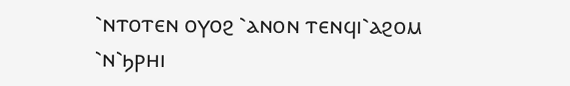⳿ⲛⲧⲟⲧⲉⲛ ⲟⲩⲟϩ ⳿ⲁⲛⲟⲛ ⲧⲉⲛϥⲓ⳿ⲁϩⲟⲙ ⳿ⲛ⳿ϧⲣⲏⲓ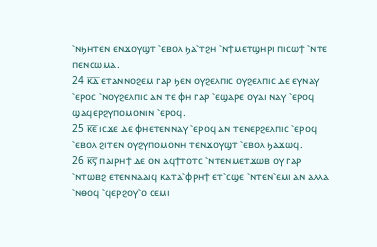⳿ⲛϧⲏⲧⲉⲛ ⲉⲛϫⲟⲩϣⲧ ⳿ⲉⲃⲟⲗ ϧⲁ⳿ⲧϩⲏ ⳿ⲛϯⲙⲉⲧϣⲏⲣⲓ ⲡⲓⲥⲱϯ ⳿ⲛⲧⲉ ⲡⲉⲛⲥⲱⲙⲁ.
24 ⲕ̅ⲇ̅ ⲉⲧⲁⲛⲛⲟϩⲉⲙ ⲅⲁⲣ ϧⲉⲛ ⲟⲩϩⲉⲗⲡⲓⲥ ⲟⲩϩⲉⲗⲡⲓⲥ ⲇⲉ ⲉⲩⲛⲁⲩ ⳿ⲉⲣⲟⲥ ⳿ⲛⲟⲩϩⲉⲗⲡⲓⲥ ⲁⲛ ⲧⲉ ⲫⲏ ⲅⲁⲣ ⳿ⲉϣⲁⲣⲉ ⲟⲩⲁⲓ ⲛⲁⲩ ⳿ⲉⲣⲟϥ ϣⲁϥⲉⲣϩⲩⲡⲟⲙⲟⲛⲓⲛ ⳿ⲉⲣⲟϥ.
25 ⲕ̅ⲉ̅ ⲓⲥϫⲉ ⲇⲉ ⲫⲏⲉⲧⲉⲛⲛⲁⲩ ⳿ⲉⲣⲟϥ ⲁⲛ ⲧⲉⲛⲉⲣϩⲉⲗⲡⲓⲥ ⳿ⲉⲣⲟϥ ⳿ⲉⲃⲟⲗ ϩⲓⲧⲉⲛ ⲟⲩϩⲩⲡⲟⲙⲟⲛⲏ ⲧⲉⲛϫⲟⲩϣⲧ ⳿ⲉⲃⲟⲗ ϧⲁϫⲱϥ.
26 ⲕ̅ⲋ̅ ⲡⲁⲓⲣⲏϯ ⲇⲉ ⲟⲛ ⲁϥϯⲧⲟⲧⲥ ⳿ⲛⲧⲉⲛⲙⲉⲧϫⲱⲃ ⲟⲩ ⲅⲁⲣ ⳿ⲛⲧⲱⲃϩ ⲉⲧⲉⲛⲛⲁⲁⲓϥ ⲕⲁⲧⲁ⳿ⲫⲣⲏϯ ⲉⲧ⳿ⲥϣⲉ ⳿ⲛⲧⲉⲛ⳿ⲉⲙⲓ ⲁⲛ ⲁⲗⲗⲁ ⳿ⲛⲑⲟϥ ⳿ϥⲉⲣϩⲟⲩ⳿ⲟ ⲥⲉⲙⲓ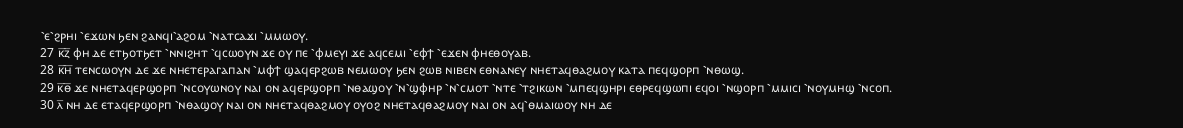⳿ⲉ⳿ϩⲣⲏⲓ ⳿ⲉϫⲱⲛ ϧⲉⲛ ϩⲁⲛϥⲓ⳿ⲁϩⲟⲙ ⳿ⲛⲁⲧⲥⲁϫⲓ ⳿ⲙⲙⲱⲟⲩ.
27 ⲕ̅ⲍ̅ ⲫⲏ ⲇⲉ ⲉⲧϧⲟⲧϧⲉⲧ ⳿ⲛⲛⲓϩⲏⲧ ⳿ϥⲥⲱⲟⲩⲛ ϫⲉ ⲟⲩ ⲡⲉ ⳿ⲫⲙⲉⲩⲓ ϫⲉ ⲁϥⲥⲉⲙⲓ ⳿ⲉⲫϯ ⳿ⲉϫⲉⲛ ⲫⲏⲉⲑⲟⲩⲁⲃ.
28 ⲕ̅ⲏ̅ ⲧⲉⲛⲥⲱⲟⲩⲛ ⲇⲉ ϫⲉ ⲛⲏⲉⲧⲉⲣⲁⲅⲁⲡⲁⲛ ⳿ⲙⲫϯ ϣⲁϥⲉⲣϩⲱⲃ ⲛⲉⲙⲱⲟⲩ ϧⲉⲛ ϩⲱⲃ ⲛⲓⲃⲉⲛ ⲉⲑⲛⲁⲛⲉⲩ ⲛⲏⲉⲧⲁϥⲑⲁϩⲙⲟⲩ ⲕⲁⲧⲁ ⲡⲉϥϣⲟⲣⲡ ⳿ⲛⲑⲱϣ.
29 ⲕ̅ⲑ̅ ϫⲉ ⲛⲏⲉⲧⲁϥⲉⲣϣⲟⲣⲡ ⳿ⲛⲥⲟⲩⲱⲛⲟⲩ ⲛⲁⲓ ⲟⲛ ⲁϥⲉⲣϣⲟⲣⲡ ⳿ⲛⲑⲁϣⲟⲩ ⳿ⲛ⳿ϣⲫⲏⲣ ⳿ⲛ⳿ⲥⲙⲟⲧ ⳿ⲛⲧⲉ ⳿ⲧϩⲓⲕⲱⲛ ⳿ⲙⲡⲉϥϣⲏⲣⲓ ⲉⲑⲣⲉϥϣⲱⲡⲓ ⲉϥⲟⲓ ⳿ⲛϣⲟⲣⲡ ⳿ⲙⲙⲓⲥⲓ ⳿ⲛⲟⲩⲙⲏϣ ⳿ⲛⲥⲟⲡ.
30 ⲗ̅ ⲛⲏ ⲇⲉ ⲉⲧⲁϥⲉⲣϣⲟⲣⲡ ⳿ⲛⲑⲁϣⲟⲩ ⲛⲁⲓ ⲟⲛ ⲛⲏⲉⲧⲁϥⲑⲁϩⲙⲟⲩ ⲟⲩⲟϩ ⲛⲏⲉⲧⲁϥⲑⲁϩⲙⲟⲩ ⲛⲁⲓ ⲟⲛ ⲁϥ⳿ⲑⲙⲁⲓⲱⲟⲩ ⲛⲏ ⲇⲉ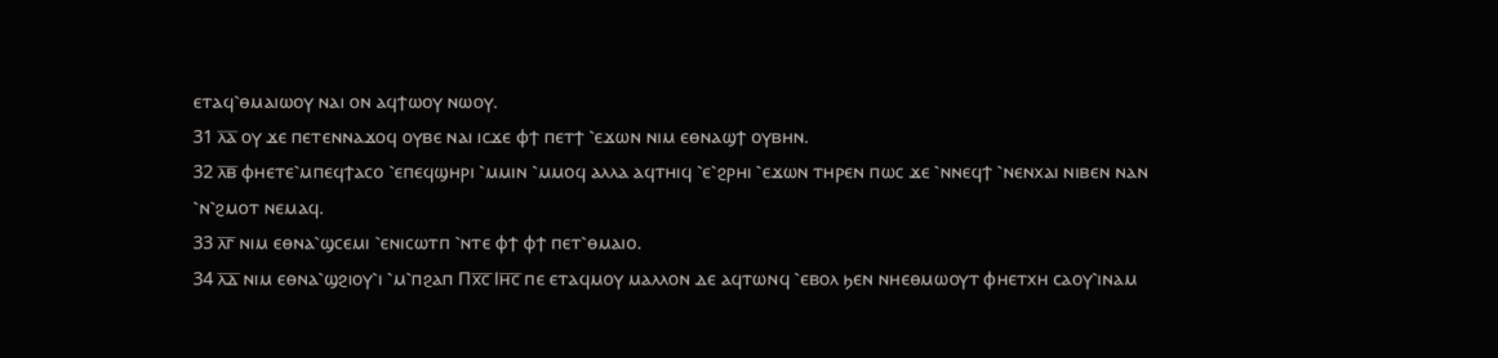ⲉⲧⲁϥ⳿ⲑⲙⲁⲓⲱⲟⲩ ⲛⲁⲓ ⲟⲛ ⲁϥϯⲱⲟⲩ ⲛⲱⲟⲩ.
31 ⲗ̅ⲁ̅ ⲟⲩ ϫⲉ ⲡⲉⲧⲉⲛⲛⲁϫⲟϥ ⲟⲩⲃⲉ ⲛⲁⲓ ⲓⲥϫⲉ ⲫϯ ⲡⲉⲧϯ ⳿ⲉϫⲱⲛ ⲛⲓⲙ ⲉⲑⲛⲁϣϯ ⲟⲩⲃⲏⲛ.
32 ⲗ̅ⲃ̅ ⲫⲏⲉⲧⲉ⳿ⲙⲡⲉϥϯⲁⲥⲟ ⳿ⲉⲡⲉϥϣⲏⲣⲓ ⳿ⲙⲙⲓⲛ ⳿ⲙⲙⲟϥ ⲁⲗⲗⲁ ⲁϥⲧⲏⲓϥ ⳿ⲉ⳿ϩⲣⲏⲓ ⳿ⲉϫⲱⲛ ⲧⲏⲣⲉⲛ ⲡⲱⲥ ϫⲉ ⳿ⲛⲛⲉϥϯ ⳿ⲛⲉⲛⲭⲁⲓ ⲛⲓⲃⲉⲛ ⲛⲁⲛ ⳿ⲛ⳿ϩⲙⲟⲧ ⲛⲉⲙⲁϥ.
33 ⲗ̅ⲅ̅ ⲛⲓⲙ ⲉⲑⲛⲁ⳿ϣⲥⲉⲙⲓ ⳿ⲉⲛⲓⲥⲱⲧⲡ ⳿ⲛⲧⲉ ⲫϯ ⲫϯ ⲡⲉⲧ⳿ⲑⲙⲁⲓⲟ.
34 ⲗ̅ⲇ̅ ⲛⲓⲙ ⲉⲑⲛⲁ⳿ϣϩⲓⲟⲩ⳿ⲓ ⳿ⲙ⳿ⲡϩⲁⲡ Ⲡⲭ̅ⲥ̅ Ⲓⲏ̅ⲥ̅ ⲡⲉ ⲉⲧⲁϥⲙⲟⲩ ⲙⲁⲗⲗⲟⲛ ⲇⲉ ⲁϥⲧⲱⲛϥ ⳿ⲉⲃⲟⲗ ϧⲉⲛ ⲛⲏⲉⲑⲙⲱⲟⲩⲧ ⲫⲏⲉⲧⲭⲏ ⲥⲁⲟⲩ⳿ⲓⲛⲁⲙ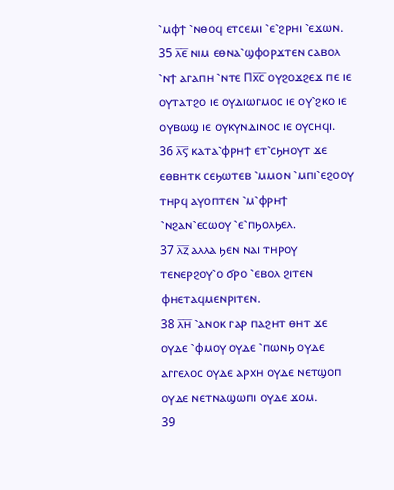⳿ⲙⲫϯ ⳿ⲛⲑⲟϥ ⲉⲧⲥⲉⲙⲓ ⳿ⲉ⳿ϩⲣⲏⲓ ⳿ⲉϫⲱⲛ.
35 ⲗ̅ⲉ̅ ⲛⲓⲙ ⲉⲑⲛⲁ⳿ϣⲫⲟⲣϫⲧⲉⲛ ⲥⲁⲃⲟⲗ ⳿ⲛϯ ⲁⲅⲁⲡⲏ ⳿ⲛⲧⲉ Ⲡⲭ̅ⲥ̅ ⲟⲩϩⲟϫϩⲉϫ ⲡⲉ ⲓⲉ ⲟⲩⲧⲁⲧϩⲟ ⲓⲉ ⲟⲩⲇⲓⲱⲅⲙⲟⲥ ⲓⲉ ⲟⲩ⳿ϩⲕⲟ ⲓⲉ ⲟⲩⲃⲱϣ ⲓⲉ ⲟⲩⲕⲩⲛⲇⲓⲛⲟⲥ ⲓⲉ ⲟⲩⲥⲏϥⲓ.
36 ⲗ̅ⲋ̅ ⲕⲁⲧⲁ⳿ⲫⲣⲏϯ ⲉⲧ⳿ⲥϧⲏⲟⲩⲧ ϫⲉ ⲉⲑⲃⲏⲧⲕ ⲥⲉϧⲱⲧⲉⲃ ⳿ⲙⲙⲟⲛ ⳿ⲙⲡⲓ⳿ⲉϩⲟⲟⲩ ⲧⲏⲣϥ ⲁⲩⲟⲡⲧⲉⲛ ⳿ⲙ⳿ⲫⲣⲏϯ ⳿ⲛϩⲁⲛ⳿ⲉⲥⲱⲟⲩ ⳿ⲉ⳿ⲡϧⲟⲗϧⲉⲗ.
37 ⲗ̅ⲍ̅ ⲁⲗⲗⲁ ϧⲉⲛ ⲛⲁⲓ ⲧⲏⲣⲟⲩ ⲧⲉⲛⲉⲣϩⲟⲩ⳿ⲟ ϭⲣⲟ ⳿ⲉⲃⲟⲗ ϩⲓⲧⲉⲛ ⲫⲏⲉⲧⲁϥⲙⲉⲛⲣⲓⲧⲉⲛ.
38 ⲗ̅ⲏ̅ ⳿ⲁⲛⲟⲕ ⲅⲁⲣ ⲡⲁϩⲏⲧ ⲑⲏⲧ ϫⲉ ⲟⲩⲇⲉ ⳿ⲫⲙⲟⲩ ⲟⲩⲇⲉ ⳿ⲡⲱⲛϧ ⲟⲩⲇⲉ ⲁⲅⲅⲉⲗⲟⲥ ⲟⲩⲇⲉ ⲁⲣⲭⲏ ⲟⲩⲇⲉ ⲛⲉⲧϣⲟⲡ ⲟⲩⲇⲉ ⲛⲉⲧⲛⲁϣⲱⲡⲓ ⲟⲩⲇⲉ ϫⲟⲙ.
39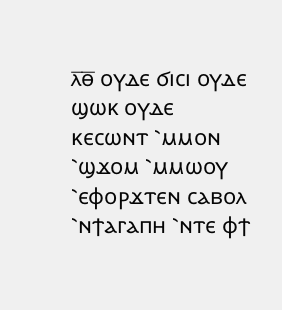ⲗ̅ⲑ̅ ⲟⲩⲇⲉ ϭⲓⲥⲓ ⲟⲩⲇⲉ ϣⲱⲕ ⲟⲩⲇⲉ ⲕⲉⲥⲱⲛⲧ ⳿ⲙⲙⲟⲛ ⳿ϣϫⲟⲙ ⳿ⲙⲙⲱⲟⲩ ⳿ⲉⲫⲟⲣϫⲧⲉⲛ ⲥⲁⲃⲟⲗ ⳿ⲛϯⲁⲅⲁⲡⲏ ⳿ⲛⲧⲉ ⲫϯ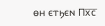ⲑⲏ ⲉⲧϧⲉⲛ Ⲡⲭ̅ⲥ̅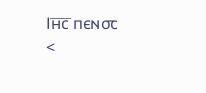Ⲓⲏ̅ⲥ̅ ⲡⲉⲛ⳪
<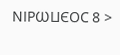ⲚⲒⲢⲰⳘⲈⲞⲤ 8 >